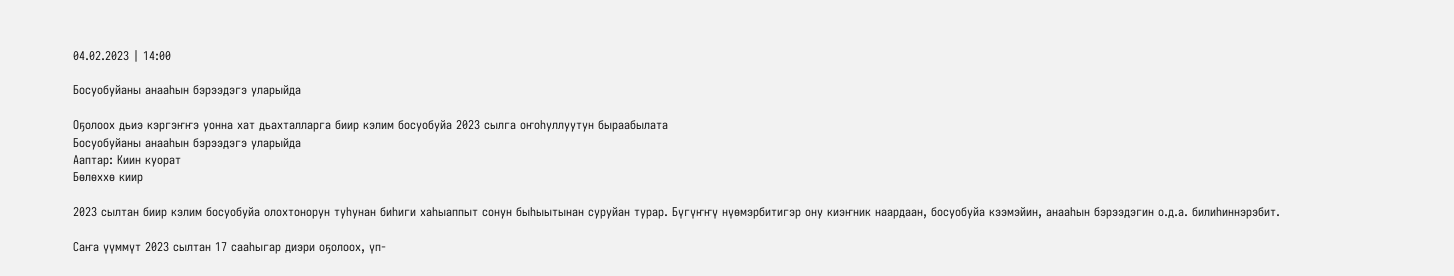04.02.2023 | 14:00

Босуобуйаны анааһын бэрээдэгэ уларыйда

Оҕолоох дьиэ кэргэҥҥэ уонна хат дьахталларга биир кэлим босуобуйа 2023 сылга оҥоһуллуутун быраабылата
Босуобуйаны анааһын бэрээдэгэ уларыйда
Ааптар: Киин куорат
Бөлөххө киир

2023 сылтан биир кэлим босуобуйа олохтонорун туһунан биһиги хаһыаппыт сонун быһыытынан суруйан турар. Бүгүҥҥү нүөмэрбитигэр ону киэҥник наардаан, босуобуйа кээмэйин, анааһын бэрээдэгин о.д.а. билиһиннэрэбит.

Саҥа үүммүт 2023 сылтан 17 сааһыгар диэри оҕолоох, үп-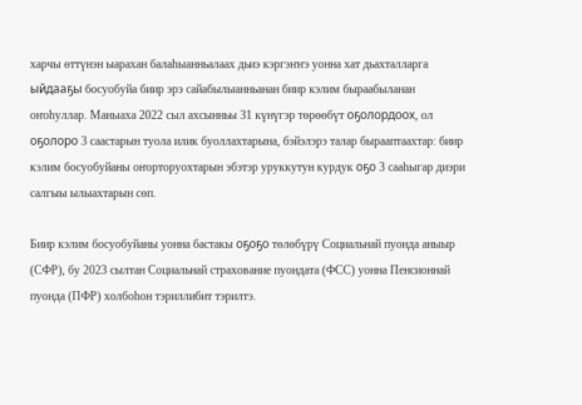харчы өттүнэн ыарахан балаһыанньалаах дьиэ кэргэҥҥэ уонна хат дьахталларга ыйдааҕы босуобуйа биир эрэ сайабылыанньанан биир кэлим быраабыланан оҥоһуллар. Маныаха 2022 сыл ахсынньы 31 күнүгэр төрөөбүт оҕолордоох, ол оҕолоро 3 саастарын туола илик буоллахтарына, бэйэлэрэ талар бырааптаахтар: биир кэлим босуобуйаны оҥорторуохтарын эбэтэр уруккутун курдук оҕо 3 сааһыгар диэри салгыы ылыахтарын сөп.

Биир кэлим босуобуйаны уонна бастакы оҕоҕо төлөбүрү Социальнай пуонда аныыр (СФР), бу 2023 сылтан Социальнай страхование пуондата (ФСС) уонна Пенсионнай пуонда (ПФР) холбоһон тэриллибит тэрилтэ.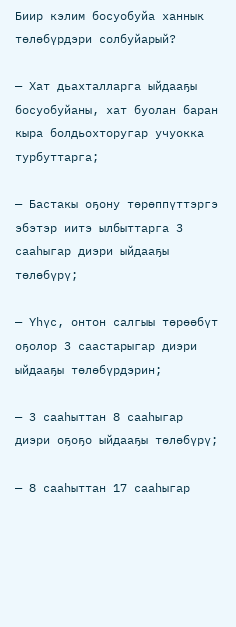Биир кэлим босуобуйа ханнык төлөбүрдэри солбуйарый?

— Хат дьахталларга ыйдааҕы босуобуйаны, хат буолан баран кыра болдьохторугар учуокка турбуттарга;

— Бастакы оҕону төрөппүттэргэ эбэтэр иитэ ылбыттарга 3 сааһыгар диэри ыйдааҕы төлөбүрү;

— Үһүс, онтон салгыы төрөөбүт оҕолор 3 саастарыгар диэри ыйдааҕы төлөбүрдэрин;

— 3 сааһыттан 8 сааһыгар диэри оҕоҕо ыйдааҕы төлөбүрү;

— 8 сааһыттан 17 сааһыгар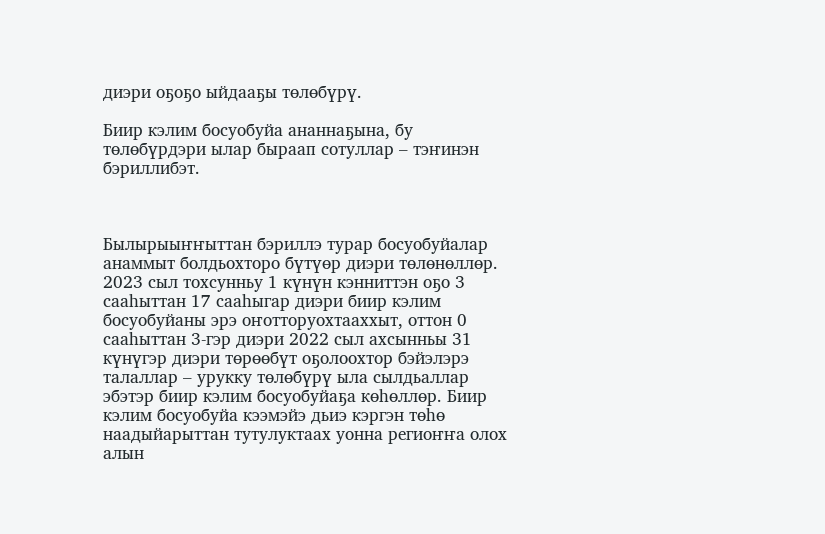диэри оҕоҕо ыйдааҕы төлөбүрү.

Биир кэлим босуобуйа ананнаҕына, бу төлөбүрдэри ылар быраап сотуллар – тэҥинэн бэриллибэт.



Былырыыҥҥыттан бэриллэ турар босуобуйалар анаммыт болдьохторо бүтүөр диэри төлөнөллөр. 2023 сыл тохсунньу 1 күнүн кэнниттэн оҕо 3 сааһыттан 17 сааһыгар диэри биир кэлим босуобуйаны эрэ оҥотторуохтааххыт, оттон 0 сааһыттан 3-гэр диэри 2022 сыл ахсынньы 31 күнүгэр диэри төрөөбүт оҕолоохтор бэйэлэрэ талаллар – урукку төлөбүрү ыла сылдьаллар эбэтэр биир кэлим босуобуйаҕа көһөллөр. Биир кэлим босуобуйа кээмэйэ дьиэ кэргэн төһө наадыйарыттан тутулуктаах уонна региоҥҥа олох алын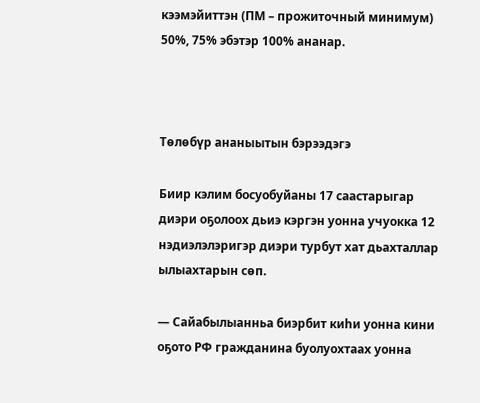кээмэйиттэн (ПМ – прожиточный минимум) 50%, 75% эбэтэр 100% ананар.



Төлөбүр ананыытын бэрээдэгэ

Биир кэлим босуобуйаны 17 саастарыгар диэри оҕолоох дьиэ кэргэн уонна учуокка 12 нэдиэлэлэригэр диэри турбут хат дьахталлар ылыахтарын сөп.

— Сайабылыанньа биэрбит киһи уонна кини оҕото РФ гражданина буолуохтаах уонна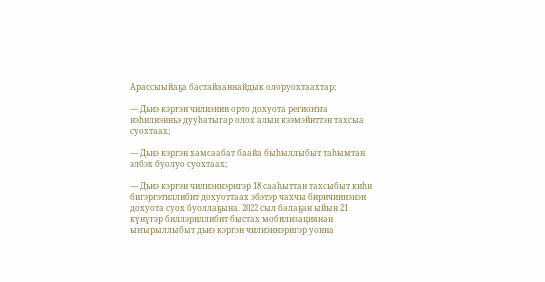Арассыыйаҕа бастайааннайдык олоруохтаахтар;

— Дьиэ кэргэн чилиэнин орто дохуота региоҥҥа нэһилиэнньэ дууһатыгар олох алын кээмэйиттэн тахсыа суохтаах;

— Дьиэ кэргэн хамсаабат баайа быһыллыбыт таһымтан элбэх буолуо суохтаах;

— Дьиэ кэргэн чилиэннэригэр 18 сааһыттан тахсыбыт киһи бигэргэтиллибит дохуоттаах эбэтэр чахчы биричиинэнэн дохуота суох буоллаҕына. 2022 сыл балаҕан ыйын 21 күнүгэр биллэриллибит быстах мобилизациянан ыҥырыллыбыт дьиэ кэргэн чилиэннэригэр уонна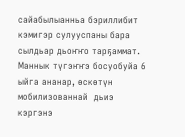сайабылыанньа бэриллибит кэмигэр сулууспаны бара сылдьар дьоҥҥо тарҕаммат. Маннык түгэҥҥэ босуобуйа 6 ыйга ананар, өскөтүн мобилизованнай  дьиэ кэргэнэ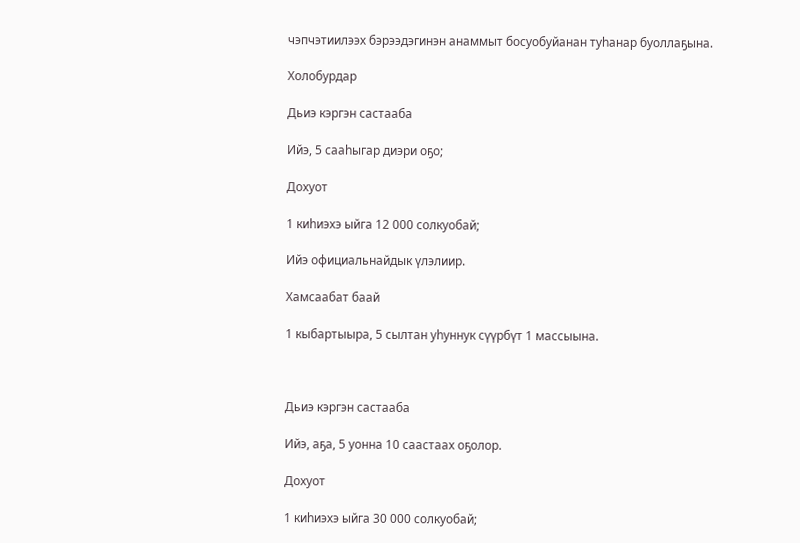чэпчэтиилээх бэрээдэгинэн анаммыт босуобуйанан туһанар буоллаҕына.

Холобурдар

Дьиэ кэргэн састааба

Ийэ, 5 сааһыгар диэри оҕо;

Дохуот

1 киһиэхэ ыйга 12 000 солкуобай;

Ийэ официальнайдык үлэлиир.

Хамсаабат баай

1 кыбартыыра, 5 сылтан уһуннук сүүрбүт 1 массыына.



Дьиэ кэргэн састааба

Ийэ, аҕа, 5 уонна 10 саастаах оҕолор.

Дохуот

1 киһиэхэ ыйга 30 000 солкуобай;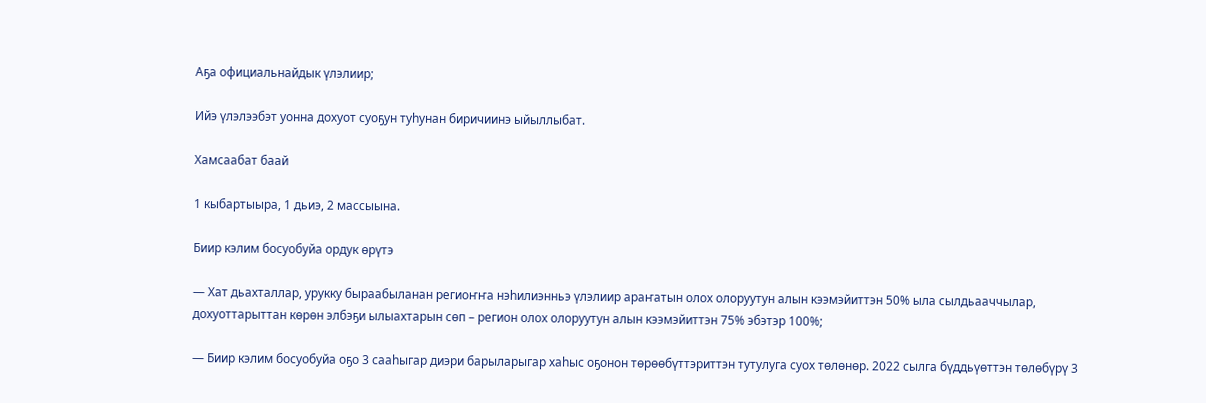Аҕа официальнайдык үлэлиир;

Ийэ үлэлээбэт уонна дохуот суоҕун туһунан биричиинэ ыйыллыбат.

Хамсаабат баай

1 кыбартыыра, 1 дьиэ, 2 массыына.

Биир кэлим босуобуйа ордук өрүтэ

— Хат дьахталлар, урукку быраабыланан региоҥҥа нэһилиэнньэ үлэлиир араҥатын олох олоруутун алын кээмэйиттэн 50% ыла сылдьааччылар, дохуоттарыттан көрөн элбэҕи ылыахтарын сөп – регион олох олоруутун алын кээмэйиттэн 75% эбэтэр 100%;

— Биир кэлим босуобуйа оҕо 3 сааһыгар диэри барыларыгар хаһыс оҕонон төрөөбүттэриттэн тутулуга суох төлөнөр. 2022 сылга бүддьүөттэн төлөбүрү 3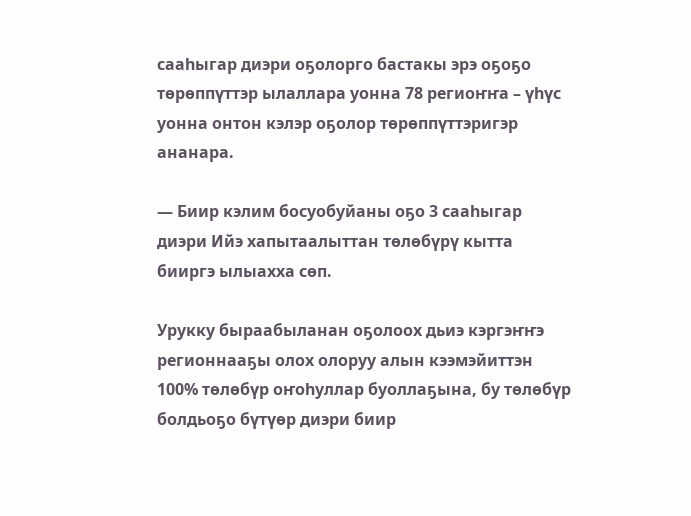сааһыгар диэри оҕолорго бастакы эрэ оҕоҕо төрөппүттэр ылаллара уонна 78 региоҥҥа – үһүс уонна онтон кэлэр оҕолор төрөппүттэригэр ананара.

— Биир кэлим босуобуйаны оҕо 3 сааһыгар диэри Ийэ хапытаалыттан төлөбүрү кытта бииргэ ылыахха сөп.

Урукку быраабыланан оҕолоох дьиэ кэргэҥҥэ регионнааҕы олох олоруу алын кээмэйиттэн 100% төлөбүр оҥоһуллар буоллаҕына, бу төлөбүр болдьоҕо бүтүөр диэри биир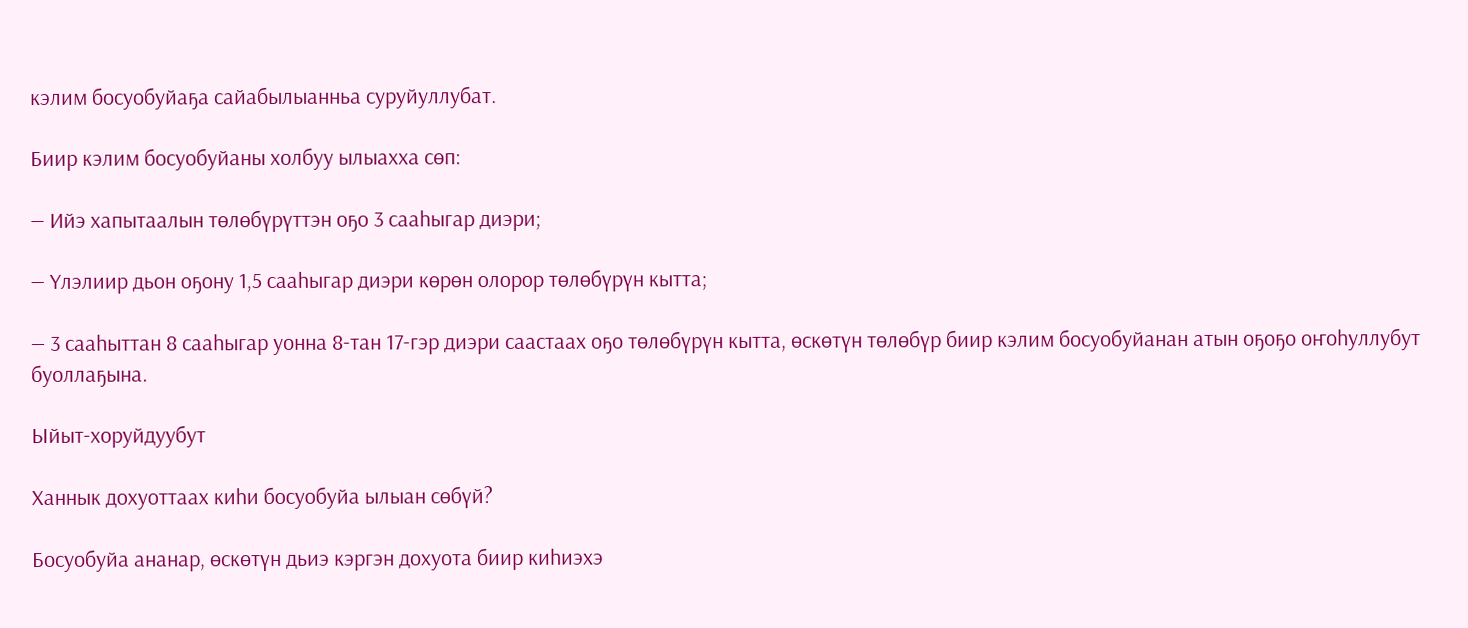кэлим босуобуйаҕа сайабылыанньа суруйуллубат.

Биир кэлим босуобуйаны холбуу ылыахха сөп:

— Ийэ хапытаалын төлөбүрүттэн оҕо 3 сааһыгар диэри;

— Үлэлиир дьон оҕону 1,5 сааһыгар диэри көрөн олорор төлөбүрүн кытта;

— 3 сааһыттан 8 сааһыгар уонна 8-тан 17-гэр диэри саастаах оҕо төлөбүрүн кытта, өскөтүн төлөбүр биир кэлим босуобуйанан атын оҕоҕо оҥоһуллубут буоллаҕына.

Ыйыт-хоруйдуубут

Ханнык дохуоттаах киһи босуобуйа ылыан сөбүй?

Босуобуйа ананар, өскөтүн дьиэ кэргэн дохуота биир киһиэхэ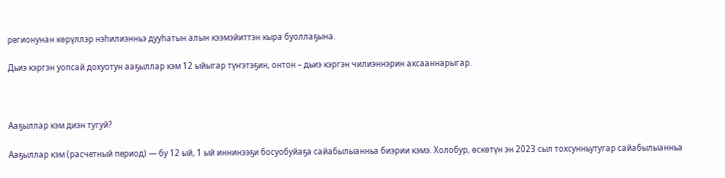регионунан көрүллэр нэһилиэнньэ дууһатын алын кээмэйиттэн кыра буоллаҕына.

Дьиэ кэргэн уопсай дохуотун ааҕыллар кэм 12 ыйыгар түҥэтэҕин, онтон – дьиэ кэргэн чилиэннэрин ахсааннарыгар.



Ааҕыллар кэм диэн тугуй?

Ааҕыллар кэм (расчетный период) — бу 12 ый, 1 ый иннинээҕи босуобуйаҕа сайабылыанньа биэрии кэмэ. Холобур, өскөтүн эн 2023 сыл тохсунньутугар сайабылыанньа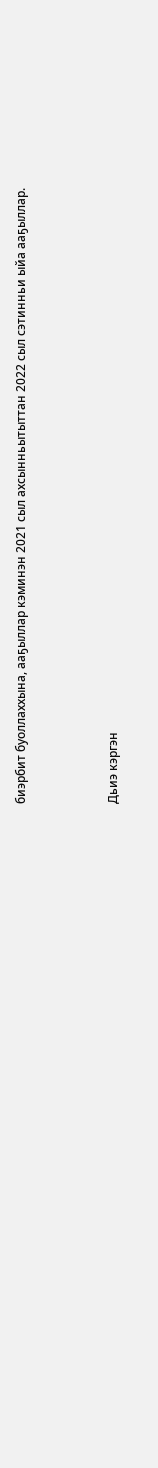биэрбит буоллаххына, ааҕыллар кэминэн 2021 сыл ахсынньытыттан 2022 сыл сэтинньи ыйа ааҕыллар.



Дьиэ кэргэн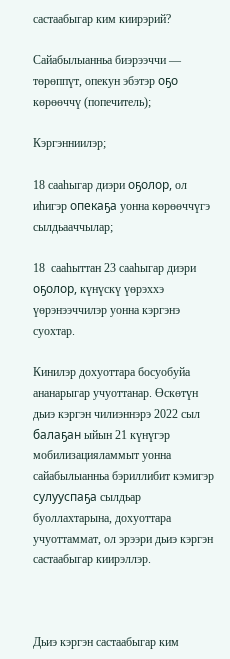састаабыгар ким киирэрий?

Сайабылыанньа биэрээччи — төрөппүт, опекун эбэтэр оҕо көрөөччү (попечитель);

Кэргэнниилэр;

18 сааһыгар диэри оҕолор, ол иһигэр опекаҕа уонна көрөөччүгэ сылдьааччылар;

18  сааһыттан 23 сааһыгар диэри оҕолор, күнүскү үөрэххэ үөрэнээччилэр уонна кэргэнэ суохтар.

Кинилэр дохуоттара босуобуйа ананарыгар учуоттанар. Өскөтүн дьиэ кэргэн чилиэннэрэ 2022 сыл балаҕан ыйын 21 күнүгэр мобилизацияламмыт уонна сайабылыанньа бэриллибит кэмигэр сулууспаҕа сылдьар буоллахтарына, дохуоттара учуоттаммат, ол эрээри дьиэ кэргэн састаабыгар киирэллэр.



Дьиэ кэргэн састаабыгар ким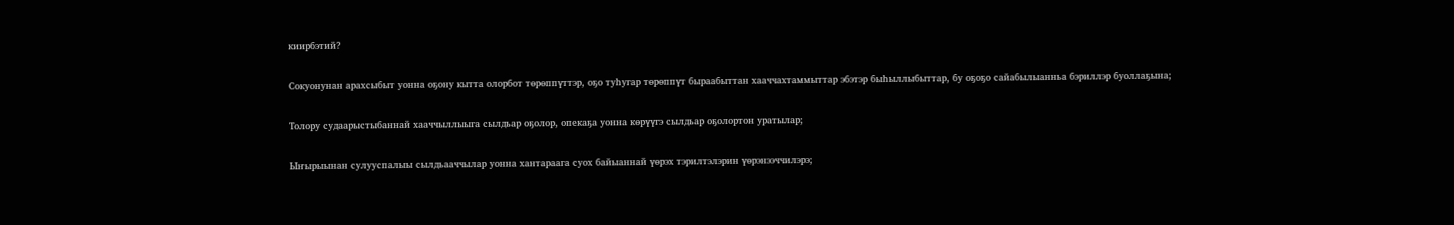киирбэтий?

Сокуонунан арахсыбыт уонна оҕону кытта олорбот төрөппүттэр, оҕо туһугар төрөппүт быраабыттан хааччахтаммыттар эбэтэр быһыллыбыттар, бу оҕоҕо сайабылыанньа бэриллэр буоллаҕына;

Толору судаарыстыбаннай хааччыллыыга сылдьар оҕолор, опекаҕа уонна көрүүгэ сылдьар оҕолортон уратылар;

Ыҥырыынан сулууспалыы сылдьааччылар уонна хантараага суох байыаннай үөрэх тэрилтэлэрин үөрэнээччилэрэ;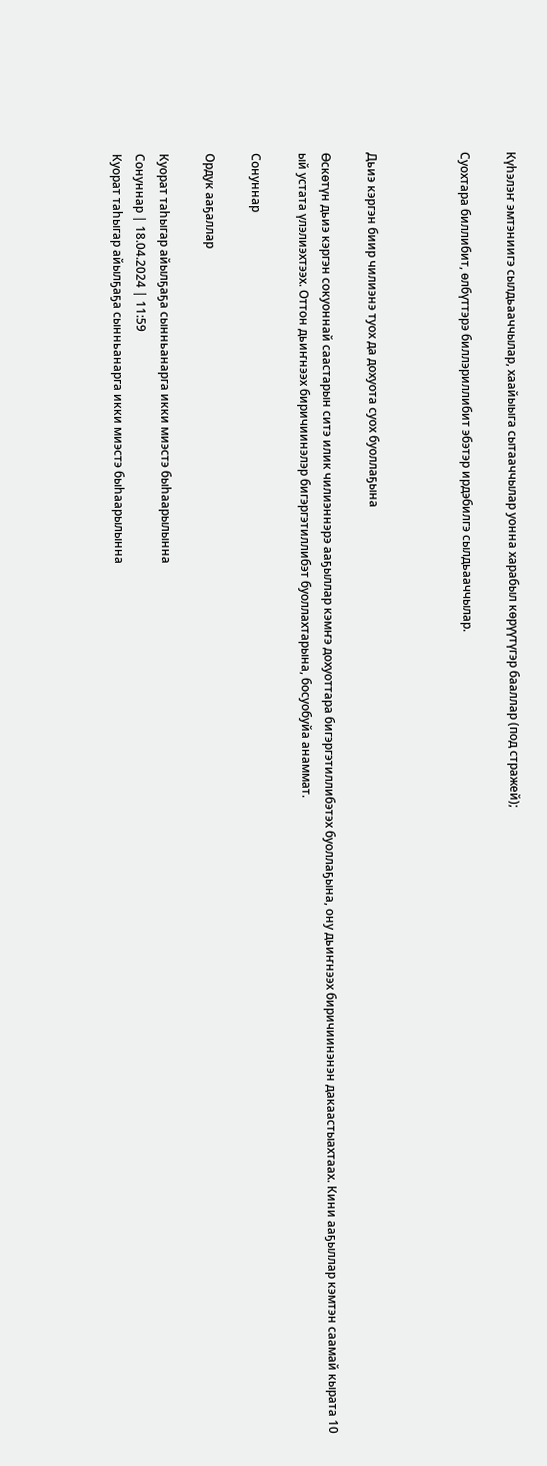Күһэлэҥ эмтэниигэ сылдьааччылар, хаайыыга сытааччылар уонна харабыл көрүүтүгэр бааллар (под стражей);

Суохтара биллибит, өлбүттэрэ биллэриллибит эбэтэр ирдэбилгэ сылдьааччылар.



Дьиэ кэргэн биир чилиэнэ туох да дохуота суох буоллаҕына

Өскөтүн дьиэ кэргэн сокуоннай саастарын ситэ илик чилиэннэрэ ааҕыллар кэмҥэ дохуоттара бигэргэтиллибэтэх буоллаҕына, ону дьиҥнээх биричиинэнэн дакаастыахтаах. Кини ааҕыллар кэмтэн саамай кырата 10 ый устата үлэлиэхтээх. Оттон дьиҥнээх биричиинэлэр бигэргэтиллибэт буоллахтарына, босуобуйа анаммат.

Сонуннар

Ордук ааҕаллар

Куорат таһыгар айылҕаҕа сынньанарга икки миэстэ быһаарылынна
Сонуннар | 18.04.2024 | 11:59
Куорат таһыгар айылҕаҕа сынньанарга икки миэстэ быһаарылынна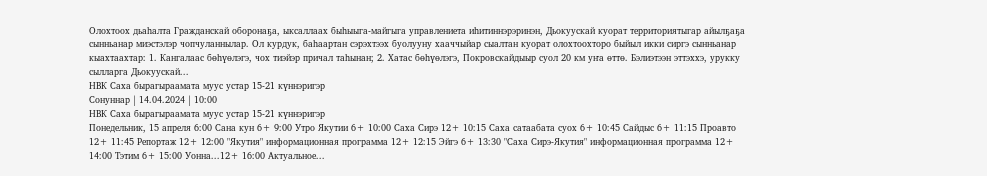Олохтоох дьаһалта Гражданскай оборонаҕа, ыксаллаах быһыыга-майгыга управлениета иһитиннэрэринэн, Дьокуускай куорат территориятыгар айылҕаҕа сынньанар миэстэлэр чопчуланнылар. Ол курдук, баһаартан сэрэхтээх буолууну хааччыйар сыалтан куорат олохтоохторо быйыл икки сиргэ сынньанар кыахтаахтар: 1. Кангалаас бөһүөлэгэ, чох тиэйэр причал таһынан; 2. Хатас бөһүөлэгэ, Покровскайдыыр суол 20 км уҥа өттө. Бэлиэтээн эттэххэ, урукку сылларга Дьокуускай...
НВК Саха бырагыраамата муус устар 15-21 күннэригэр
Сонуннар | 14.04.2024 | 10:00
НВК Саха бырагыраамата муус устар 15-21 күннэригэр
Понедельник, 15 апреля 6:00 Сана кун 6+ 9:00 Утро Якутии 6+ 10:00 Саха Сирэ 12+ 10:15 Саха сатаабата суох 6+ 10:45 Сайдыс 6+ 11:15 Проавто 12+ 11:45 Репортаж 12+ 12:00 "Якутия" информационная программа 12+ 12:15 Эйгэ 6+ 13:30 "Саха Сирэ-Якутия" информационная программа 12+ 14:00 Тэтим 6+ 15:00 Уонна...12+ 16:00 Актуальное...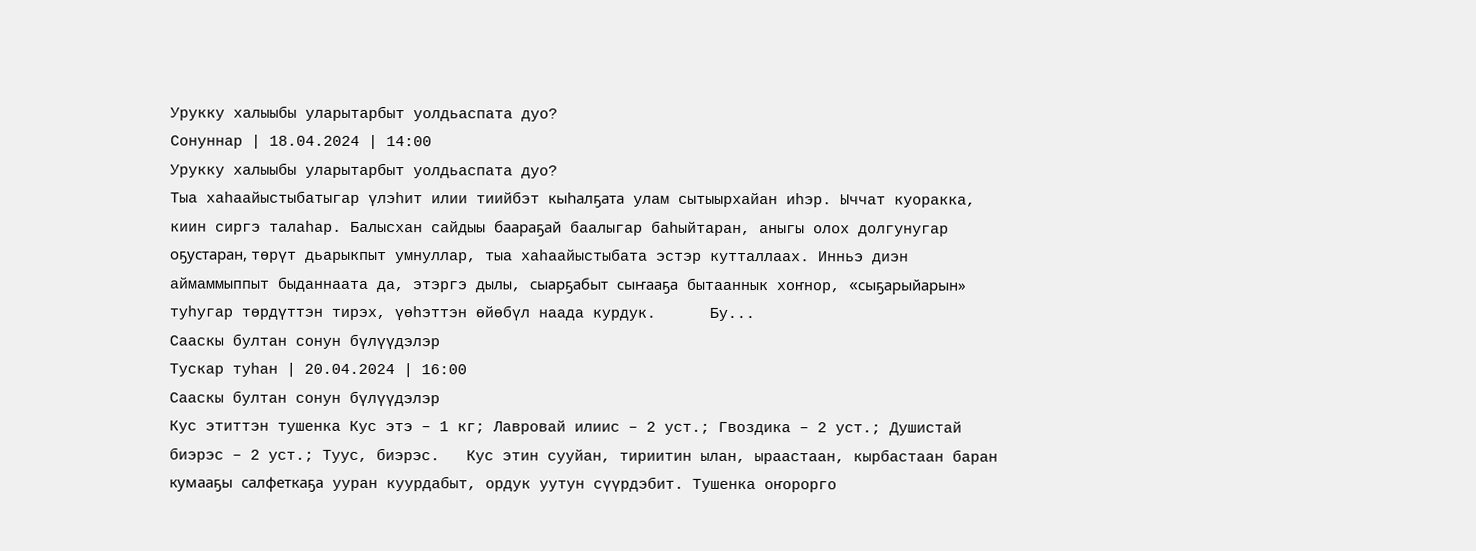Урукку халыыбы уларытарбыт уолдьаспата дуо?
Сонуннар | 18.04.2024 | 14:00
Урукку халыыбы уларытарбыт уолдьаспата дуо?
Тыа хаһаайыстыбатыгар үлэһит илии тиийбэт кыһалҕата улам сытыырхайан иһэр. Ыччат куоракка, киин сиргэ талаһар. Балысхан сайдыы баараҕай баалыгар баһыйтаран, аныгы олох долгунугар оҕустаран, төрүт дьарыкпыт умнуллар, тыа хаһаайыстыбата эстэр кутталлаах. Инньэ диэн аймаммыппыт быданнаата да, этэргэ дылы, сыарҕабыт сыҥааҕа бытааннык хоҥнор, «сыҕарыйарын» туһугар төрдүттэн тирэх, үөһэттэн өйөбүл наада курдук.      Бу...
Cааскы бултан сонун бүлүүдэлэр
Тускар туһан | 20.04.2024 | 16:00
Cааскы бултан сонун бүлүүдэлэр
Кус этиттэн тушенка Кус этэ – 1 кг; Лавровай илиис – 2 уст.; Гвоздика – 2 уст.; Душистай биэрэс – 2 уст.; Туус, биэрэс.   Кус этин сууйан, тириитин ылан, ыраастаан, кырбастаан баран кумааҕы салфеткаҕа ууран куурдабыт, ордук уутун сүүрдэбит. Тушенка оҥорорго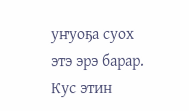уҥуоҕа суох этэ эрэ барар. Кус этин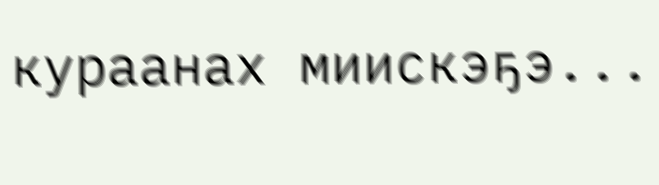кураанах миискэҕэ...